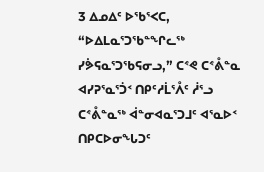3 ᐃᓄᐃᑦ ᐅᖃᕐᐸᑕ, “ᐅᐃᒪᓇᕐᑐᖃᓐᖏᓚᖅ ᓯᕘᕋᓇᕐᑐᖃᕋᓂᓗ,” ᑕᕝᕙ ᑕᕝᕔᓐᓇ ᐊᓯᕈᕐᓇᕐᑑᑉ ᑎᑭᑦᓱᒫᕐᐰᑦ ᓲᕐᓗ ᑕᕝᕔᓐᓇᖅ ᐋᓐᓂᐊᓇᕐᑐᒧᑦ ᐊᕐᓇᐅᑉ ᑎᑭᑕᐅᓂᖓᑐᑦ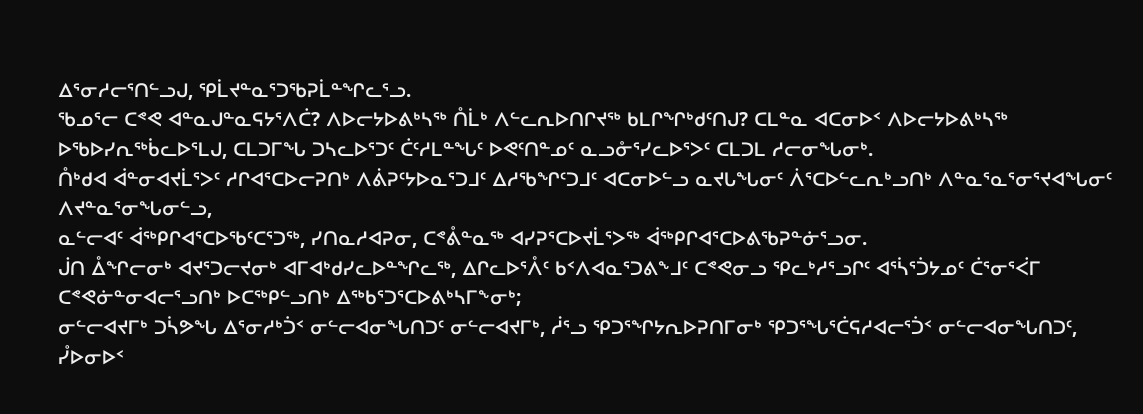ᐃᕐᓂᓱᓕᕐᑎᓪᓗᒍ, ᕿᒫᔪᓐᓇᕐᑐᖃᕈᒫᓐᖏᓚᕐᓗ.
ᖃᓄᕐᓕ ᑕᕝᕙ ᐊᓐᓇᒍᓐᓇᕋᔭᕐᐱᑖ? ᐱᐅᓕᔭᐅᕕᒃᓴᖅ ᑍᒫᒃ ᐱᓪᓚᕆᐅᑎᒋᔪᖅ ᑲᒪᒋᖏᒃᑯᑦᑎᒍ? ᑕᒪᓐᓇ ᐊᑕᓂᐅᑉ ᐱᐅᓕᔭᐅᕕᒃᓴᖅ ᐅᖃᐅᓯᕆᖅᑳᓚᐅᕐᒪᒍ, ᑕᒪᑐᒥᖓ ᑐᓴᓚᐅᕐᑐᑦ ᑖᑦᓱᒪᓐᖓᑦ ᐅᕙᑦᑎᓐᓄᑦ ᓇᓗᓁᕐᓯᓚᐅᕐᐳᑦ ᑕᒪᑐᒪ ᓱᓕᓂᖓᓂᒃ.
ᑍᒃᑯᐊ ᐋᓐᓂᐊᔪᒫᕐᐳᑦ ᓱᒋᐊᕐᑕᐅᓕᕈᑎᒃ ᐱᕖᕈᑦᔭᐅᓇᕐᑐᒧᑦ ᐃᓱᖃᖏᑦᑐᒧᑦ ᐊᑕᓂᐅᓪᓗ ᓇᔪᒐᖓᓂᑦ ᐲᕐᑕᐅᓪᓚᕆᒃᓗᑎᒃ ᐱᓐᓇᕐᓇᕐᓂᕐᔪᐊᖓᓂᑦ ᐱᔪᓐᓇᕐᓂᖓᓂᓪᓗ,
ᓇᓪᓕᐊᑦ ᐋᖅᑭᒋᐊᕐᑕᐅᖃᑦᑕᕐᑐᖅ, ᓯᑎᓇᓱᐊᕈᓂ, ᑕᕝᕔᓐᓇᖅ ᐊᓯᕈᕐᑕᐅᔪᒫᕐᐳᖅ ᐋᖅᑭᒋᐊᕐᑕᐅᕕᖃᕈᓐᓃᕐᓗᓂ.
ᒎᑎ ᐂᖏᓕᓂᒃ ᐊᔪᕐᑐᓕᔪᓂᒃ ᐊᒥᐊᒃᑯᓯᓚᐅᓐᖏᓚᖅ, ᐃᒋᓚᐅᕐᐰᑦ ᑲᑉᐱᐊᓇᕐᑐᕕᖕᒧᑦ ᑕᕝᕙᓂᓗ ᕿᓚᒃᓱᕐᓗᒋᑦ ᐊᕐᓵᕐᑑᔭᓄᑦ ᑖᕐᓂᕐᐹᒥ ᑕᕝᕙᓃᓐᓂᐊᓕᕐᓗᑎᒃ ᐅᑕᖅᑭᓪᓗᑎᒃ ᐃᖅᑲᕐᑐᕐᑕᐅᕕᒃᓴᒥᖕᓂᒃ;
ᓂᓪᓕᐊᔪᒥᒃ ᑐᓵᕗᖓ ᐃᕐᓂᓱᒃᑑᑉ ᓂᓪᓕᐊᓂᖓᑎᑐᑦ ᓂᓪᓕᐊᔪᒥᒃ, ᓲᕐᓗ ᕿᑐᕐᖏᔭᕆᐅᕈᑎᒥᓂᒃ ᕿᑐᕐᖓᕐᑖᕋᓱᐊᓕᕐᑑᑉ ᓂᓪᓕᐊᓂᖓᑎᑐᑦ, ᓮᐅᓂᐅᑉ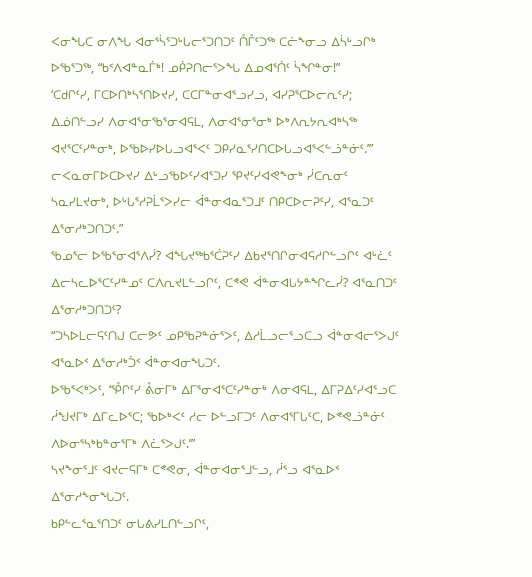ᐸᓂᖓᑕ ᓂᐱᖓ ᐊᓂᕐᓵᕐᑐᒡᒐᓕᕐᑐᑎᑐᑦ ᑍᒤᑦᑐᖅ ᑕᓖᖕᓂᓗ ᐃᓵᒡᓗᒋᒃ ᐅᖃᕐᑐᖅ, “ᑲᑉᐱᐊᓐᓇᒦᒃ! ᓄᑮᕈᑎᓕᕐᐳᖓ ᐃᓄᐊᕐᑏᑦ ᓵᖏᓐᓂ!”
‘ᑕᑯᒋᑦᓯ, ᒥᑕᐅᑎᒃᓴᕐᑎᐅᔪᓯ, ᑕᑕᒥᓐᓂᐊᕐᓗᓯᓗ, ᐊᓯᕈᕐᑕᐅᓕᕆᑦᓯ; ᐃᓅᑎᓪᓗᓯ ᐱᓂᐊᕐᓂᖃᕐᓂᐊᕋᒪ, ᐱᓂᐊᕐᓂᕐᓂᒃ ᐅᒃᐱᕆᔭᕆᐊᒃᓴᖅ ᐊᔪᕐᑕᑦᓯᓐᓂᒃ, ᐅᖃᐅᓯᐅᒐᓗᐊᕐᐸᑦ ᑐᑭᓯᓇᕐᓯᑎᑕᐅᒐᓗᐊᕐᐸᓪᓘᓐᓃᑦ.’”
ᓕᐸᓇᓂᒥᐅᑕᐅᔪᓯ ᐃᒡᓗᖃᐅᑦᓯᐊᕐᑐᓯ ᕿᔪᑦᓯᐊᕙᖕᓂᒃ ᓰᑕᕆᓂᑦ ᓴᓇᓯᒪᔪᓂᒃ, ᐅᒡᒐᕐᓱᕈᒫᕐᐳᓯᓕ ᐋᓐᓂᐊᓇᕐᑐᒧᑦ ᑎᑭᑕᐅᓕᕈᑦᓯ, ᐊᕐᓇᑐᑦ ᐃᕐᓂᓱᒃᑐᑎᑐᑦ.”
ᖃᓄᕐᓕ ᐅᖃᕐᓂᐊᕐᐱᓰ? ᐊᖓᔪᖅᑲᕐᑖᕈᑦᓯ ᐃᑲᔪᕐᑎᒋᓂᐊᕋᓱᒋᓪᓗᒋᑦ ᐊᒡᓛᑦ ᐃᓕᓴᓚᐅᕐᑕᑦᓯᓐᓄᑦ ᑕᐱᕆᔪᒪᓪᓗᒋᑦ, ᑕᕝᕙ ᐋᓐᓂᐊᒐᔭᓐᖏᓚᓰ? ᐊᕐᓇᑎᑐᑦ ᐃᕐᓂᓱᒃᑐᑎᑐᑦ?
“ᑐᓴᐅᒪᓕᕋᑦᑎᒍ ᑕᓕᕗᑦ ᓄᑭᖃᕈᓐᓃᕐᐳᑦ, ᐃᓱᒫᓗᓕᕐᓗᑕᓗ ᐋᓐᓂᐊᓕᕐᐳᒍᑦ ᐊᕐᓇᐅᑉ ᐃᕐᓂᓱᒃᑑᑉ ᐋᓐᓂᐊᓂᖓᑐᑦ.
ᐅᖃᕐᐸᒃᐳᑦ, ‘ᕾᒋᑦᓯ ᕔᓂᒥᒃ ᐃᒥᕐᓂᐊᕐᑕᑦᓯᓐᓂᒃ ᐱᓂᐊᕋᒪ, ᐃᒥᕈᐃᑦᓯᐊᕐᓗᑕ ᓲᖑᔪᒥᒃ ᐃᒥᓚᐅᕐᑕ; ᖃᐅᒃᐸᑦ ᓱᓕ ᐅᓪᓗᒥᑐᑦ ᐱᓂᐊᕐᒥᒐᑦᑕ, ᐅᕝᕙᓘᓐᓃᑦ ᐱᐅᓂᕐᓴᒃᑲᓐᓂᕐᒥᒃ ᐱᓛᕐᐳᒍᑦ.’”
ᓴᔪᖕᓂᕐᒧᑦ ᐊᔪᓕᕋᒥᒃ ᑕᕝᕙᓂ, ᐋᓐᓂᐊᓂᕐᒧᓪᓗ, ᓲᕐᓗ ᐊᕐᓇᐅᑉ ᐃᕐᓂᓱᖕᓂᖓᑐᑦ.
ᑲᑭᓪᓚᕐᓇᕐᑎᑐᑦ ᓂᒐᕕᓯᒪᑎᓪᓗᒋᑦ,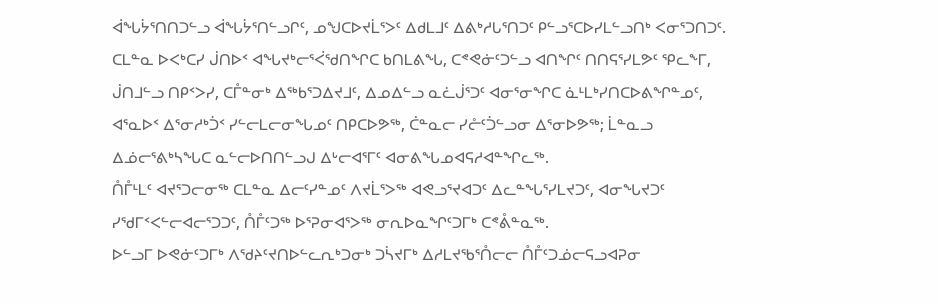ᐋᖓᔮᕐᑎᑎᑐᓪᓗ ᐋᖓᔮᕐᑎᓪᓗᒋᑦ, ᓄᖑᑕᐅᔪᒫᕐᐳᑦ ᐃᑯᒪᒧᑦ ᐃᕕᒃᓱᒐᕐᑎᑐᑦ ᑭᓪᓗᕐᑕᐅᓯᒪᓪᓗᑎᒃ ᐸᓂᕐᑐᑎᑐᑦ.
ᑕᒪᓐᓇ ᐅᐸᒃᑕᓯ ᒎᑎᐅᑉ ᐊᖓᔪᒃᓕᕐᐹᖁᑎᖏᑕ ᑲᑎᒪᕕᖓ, ᑕᕝᕙᓃᑦᑐᓪᓗ ᐊᑎᖏᑦ ᑎᑎᕋᕐᓯᒪᕗᑦ ᕿᓚᖕᒥ, ᒎᑎᒧᓪᓗ ᑎᑭᑉᐳᓯ, ᑕᒤᓐᓂᒃ ᐃᖅᑲᕐᑐᐃᔪᒧᑦ, ᐃᓄᐃᓪᓗ ᓇᓛᒎᕐᑐᑦ ᐊᓂᕐᓂᖏᑕ ᓈᒻᒪᒃᓯᑎᑕᐅᕕᖏᓐᓄᑦ,
ᐊᕐᓇᐅᑉ ᐃᕐᓂᓱᒃᑑᑉ ᓯᓪᓕᒪᓕᓂᖓᓄᑦ ᑎᑭᑕᐅᕗᖅ, ᑖᓐᓇᓕ ᓯᓔᑦᑑᓪᓗᓂ ᐃᕐᓂᐅᕗᖅ; ᒫᓐᓇᓗ ᐃᓅᓕᕐᕕᒃᓴᖓᑕ ᓇᓪᓕᐅᑎᑎᓪᓗᒍ ᐃᒡᓕᐊᕐᒥᑦ ᐊᓂᕕᖓᓄᐊᕋᓱᐊᓐᖏᓚᖅ.
ᑍᒤᒻᒪᑦ ᐊᔪᕐᑐᓕᓂᖅ ᑕᒪᓐᓇ ᐃᓕᑦᓯᓐᓄᑦ ᐱᔪᒫᕐᐳᖅ ᐊᕙᓗᕐᔪᐊᑐᑦ ᐃᓚᓐᖓᕐᓯᒪᔪᑐᑦ, ᐊᓂᖓᔪᑐᑦ ᓯᖁᒥᑉᐸᓪᓕᐊᓕᕐᑐᑐᑦ, ᑍᒤᑦᑐᖅ ᐅᕐᕈᓂᐊᕐᐳᖅ ᓂᕆᐅᓇᖏᑦᑐᒥᒃ ᑕᕝᕔᓐᓇᖅ.
ᐅᓪᓗᒥ ᐅᕙᓃᑦᑐᒥᒃ ᐱᖁᔨᑦᔪᑎᐅᓪᓚᕆᒃᑐᓂᒃ ᑐᓵᔪᒥᒃ ᐃᓱᒪᔪᖃᕐᑍᓕᓕ ᑍᒤᑦᑐᓅᓕᕋᓗᐊᕈᓂ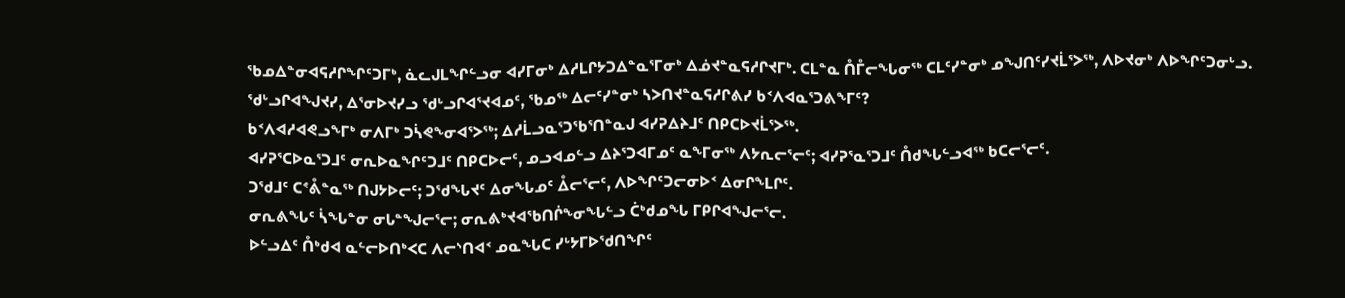ᖃᓄᐃᓐᓂᐊᕋᓱᒋᖏᑦᑐᒥᒃ, ᓈᓚᒍᒪᖏᓪᓗᓂ ᐊᓯᒥᓂᒃ ᐃᓱᒪᒋᔭᑐᐃᓐᓇᕐᒥᓂᒃ ᐃᓅᔪᓐᓇᕋᓱᒋᔪᒥᒃ. ᑕᒪᓐᓇ ᑍᒤᓕᖓᓂᖅ ᑕᒪᑦᓯᓐᓂᒃ ᓄᖑᑎᑦᓯᔪᒫᕐᐳᖅ, ᐱᐅᔪᓂᒃ ᐱᐅᖏᑦᑐᓂᒡᓗ.
ᖁᒡᓗᒋᐊᖑᔪᓯ, ᐃᕐᓂᐅᔪᓯᓗ ᖁᒡᓗᒋᐊᕐᔪᐊᓄᑦ, ᖃᓄᖅ ᐃᓕᑦᓯᓐᓂᒃ ᓴᐳᑎᔪᓐᓇᕋᓱᒋᕕᓯ ᑲᑉᐱᐊᓇᕐᑐᕕᖕᒥᑦ?
ᑲᑉᐱᐊᓱᐊᕙᓗᖕᒥᒃ ᓂᐱᒥᒃ ᑐᓵᕙᖕᓂᐊᕐᐳᖅ; ᐃᓱᒫᓗᓇᕐᑐᖃᕐᑎᓐᓇᒍ ᐊᓯᕈᐃᔨᒧᑦ ᑎᑭᑕᐅᔪᒫᕐᐳᖅ.
ᐊᓯᕈᕐᑕᐅᓇᕐᑐᒧᑦ ᓂᕆᐅᓇᖏᑦᑐᒧᑦ ᑎᑭᑕᐅᓕᑦ, ᓄᓗᐊᓄᓪᓗ ᐃᔨᕐᑐᐊᒥᓄᑦ ᓇᖕᒥᓂᖅ ᐱᔭᕆᓕᕐᓕᑦ; ᐊᓯᕈᕐᓇᕐᑐᒧᑦ ᑍᑯᖓᓪᓗᐊᖅ ᑲᑕᓕᕐᓕᑦ.
ᑐᖁᒧᑦ ᑕᕝᕔᓐᓇᖅ ᑎᒍᔭᐅᓕᑦ; ᑐᖁᖓᔪᑦ ᐃᓂᖓᓄᑦ ᐂᓕᕐᓕᑦ, ᐱᐅᖏᑦᑐᓕᓂᐅᑉ ᐃᓂᒋᖕᒪᒋᑦ.
ᓂᕆᕕᖓᑦ ᓵᖓᓐᓂ ᓂᒐᓐᖑᓕᕐᓕ; ᓂᕆᕕᒃᔪᐊᖃᑎᒌᖕᓂᖓᓪᓗ ᑖᒃᑯᓄᖓ ᒥᑭᒋᐊᖑᓕᕐᓕ.
ᐅᓪᓗᐃᑦ ᑍᒃᑯᐊ ᓇᓪᓕᐅᑎᒃᐸᑕ ᐱᓕᔅᑎᐊᑉ ᓄᓇᖓᑕ ᓯᒡᔭᒥᐅᖁᑎᖏᑦ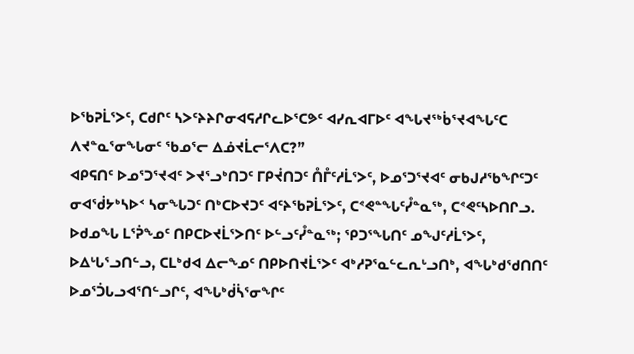ᐅᖃᕈᒫᕐᐳᑦ, ᑕᑯᒋᑦ ᓴᐳᑦᔨᔨᒋᓂᐊᕋᓱᒋᓚᐅᕐᑕᕗᑦ ᐊᓯᕆᐊᒥᐅᑦ ᐊᖓᔪᖅᑳᕐᔪᐊᖓᑦᑕ ᐱᔪᓐᓇᕐᓂᖓᓂᑦ ᖃᓄᕐᓕ ᐃᓅᔪᒫᓕᕐᐱᑕ?”
ᐊᑭᕋᑎᑦ ᐅᓄᕐᑐᕐᔪᐊᑦ ᐳᔪᕐᓗᒃᑎᑐᑦ ᒥᑭᔫᑎᑐᑦ ᑍᒤᑦᓱᒫᕐᐳᑦ, ᐅᓄᕐᑐᕐᔪᐊᑦ ᓂᑲᒍᓱᖃᖏᑦᑐᑦ ᓂᐊᖂᔭᒃᓴᐅᑉ ᓴᓂᖓᑐᑦ ᑎᒃᑕᐅᔪᑐᑦ ᐊᑦᔨᖃᕈᒫᕐᐳᑦ, ᑕᕝᕙᓐᖓᑦᓮᓐᓇᖅ, ᑕᕝᕙᑦᓴᐅᑎᒋᓗ.
ᐅᑯᓄᖓ ᒪᕐᕉᖕᓄᑦ ᑎᑭᑕᐅᔪᒫᕐᐳᑎᑦ ᐅᓪᓗᑦᓮᓐᓇᖅ; ᕿᑐᕐᖓᑎᑦ ᓄᖑᑦᓱᒫᕐᐳᑦ, ᐅᐃᒡᒐᕐᓗᑎᓪᓗ, ᑕᒪᒃᑯᐊ ᐃᓕᖕᓄᑦ ᑎᑭᐅᑎᔪᒫᕐᐳᑦ ᐊᒃᓱᕈᕐᓇᓪᓚᕆᒡᓗᑎᒃ, ᐊᖓᒃᑯᖁᑎᑎᑦ ᐅᓄᕐᑑᒐᓗᐊᕐᑎᓪᓗᒋᑦ, ᐊᖓᒃᑰᓵᕐᓂᖏᑦ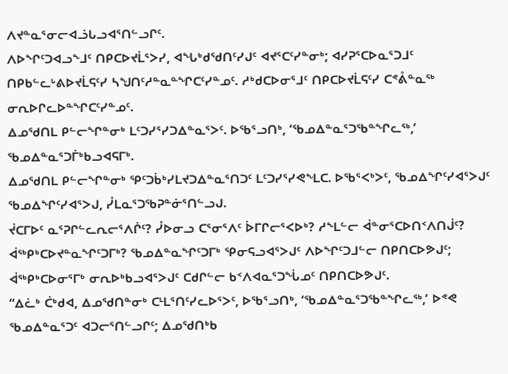ᐱᔪᓐᓇᕐᓂᓕᐊᓘᒐᓗᐊᕐᑎᓪᓗᒋᑦ.
ᐱᐅᖏᑦᑐᐊᓗᖕᒧᑦ ᑎᑭᑕᐅᔪᒫᕐᐳᓯ, ᐊᖓᒃᑯᖁᑎᑦᓯᒍᑦ ᐊᔪᕐᑕᑦᓯᓐᓂᒃ; ᐊᓯᕈᕐᑕᐅᓇᕐᑐᒧᑦ ᑎᑭᑲᓪᓚᒡᕕᐅᔪᒫᕋᑦᓯ ᓴᖑᑎᑦᓱᓐᓇᓐᖏᑕᑦᓯᓐᓄᑦ. ᓱᒃᑯᑕᐅᓂᕐᒧᑦ ᑎᑭᑕᐅᔪᒫᕋᑦᓯ ᑕᕝᕔᓐᓇᖅ ᓂᕆᐅᒋᓚᐅᓐᖏᑕᑦᓯᓐᓄᑦ.
ᐃᓄᖁᑎᒪ ᑭᓪᓕᖏᓐᓂᒃ ᒪᑦᑐᓯᕐᓯᑐᐃᓐᓇᕐᐳᑦ. ᐅᖃᕐᓗᑎᒃ, ‘ᖃᓄᐃᓐᓇᕐᑐᖃᓐᖏᓚᖅ,’ ᖃᓄᐃᓐᓇᕐᑐᒦᒃᑲᓗᐊᕋᒥᒃ.
ᐃᓄᖁᑎᒪ ᑭᓪᓕᖏᓐᓂᒃ ᕿᑦᑐᑳᒃᓯᒪᔪᑐᐃᓐᓇᕐᑎᑐᑦ ᒪᑦᑐᓯᕐᓯᕙᖕᒪᑕ. ᐅᖃᕐᐸᒃᐳᑦ, ᖃᓄᐃᖏᑦᓯᐊᕐᐳᒍᑦ ᖃᓄᐃᖏᑦᓯᐊᕐᐳᒍ, ᓮᒪᓇᕐᑐᖃᕈᓐᓃᕐᑎᓪᓗᒍ.
ᔫᑕᒥᐅᑦ ᓇᕐᕈᒋᓪᓚᕆᓕᕐᐱᒌᑦ? ᓮᐅᓂᓗ ᑕᕐᓂᕐᐱᑦ ᐆᒥᒋᓕᕐᐸᐅᒃ? ᓱᖕᒪᓪᓕ ᐋᓐᓂᕐᑕᐅᑎᑉᐱᑎᒎᑦ? ᐋᖅᑭᒃᑕᐅᔪᓐᓇᖏᑦᑐᒥᒃ? ᖃᓄᐃᓐᓇᖏᑦᑐᒥᒃ ᕿᓂᕋᓗᐊᕐᐳᒍᑦ ᐱᐅᖏᑦᑐᒧᓪᓕ ᑎᑭᑎᑕᐅᕗᒍᑦ; ᐋᖅᑭᒃᑕᐅᓂᕐᒥᒃ ᓂᕆᐅᒃᑲᓗᐊᕐᐳᒍᑦ ᑕᑯᒋᓪᓕ ᑲᑉᐱᐊᓇᕐᑐᖔᓄᑦ ᑎᑭᑎᑕᐅᕗᒍᑦ.
“ᐃᓛᒃ ᑖᒃᑯᐊ, ᐃᓄᖁᑎᓐᓂᒃ ᑕᒻᒪᕐᑎᑦᓯᓚᐅᕐᐳᑦ, ᐅᖃᕐᓗᑎᒃ, ‘ᖃᓄᐃᓐᓇᕐᑐᖃᓐᖏᓚᖅ,’ ᐅᕝᕙ ᖃᓄᐃᓐᓇᕐᑐᑦ ᐊᑐᓕᕐᑎᓪᓗᒋᑦ; ᐃᓄᖁᑎᒃᑲ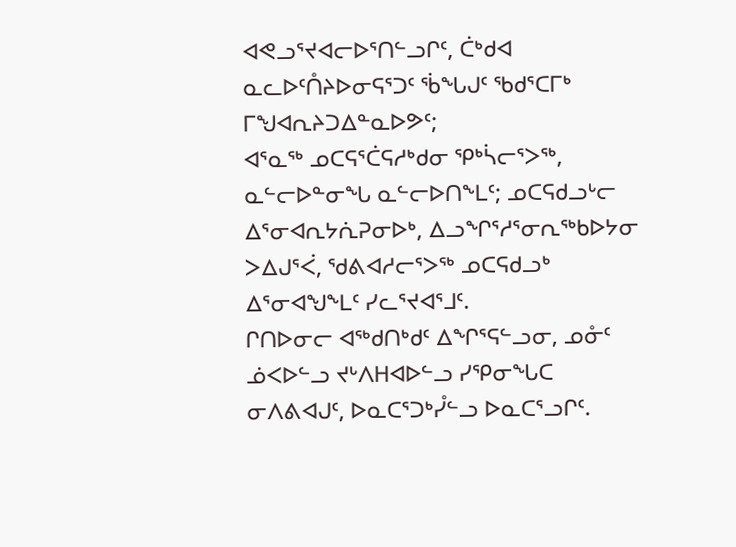ᐊᕙᓗᕐᔪᐊᓕᐅᕐᑎᓪᓗᒋᑦ, ᑖᒃᑯᐊ ᓇᓚᐅᑦᑍᔨᐅᓂᕋᕐᑐᑦ ᖄᖓᒍᑦ ᖃᑯᕐᑕᒥᒃ ᒥᖑᐊᕆᔨᑐᐃᓐᓇᐅᕗᑦ;
ᐊᕐᓇᖅ ᓄᑕᕋᕐᑖᕋᓱᒃᑯᓂ ᕿᒃᓵᓕᕐᐳᖅ, ᓇᓪᓕᐅᓐᓂᖓ ᓇᓪᓕᐅᑎᖕᒪᑦ; ᓄᑕᕋᑯᓗᒡᓕ ᐃᕐᓂᐊᕆᔭᕇᕈᓂᐅᒃ, ᐃᓗᖏᕐᓱᕐᓂᕆᖅᑲᐅᔭᓂ ᐳᐃᒍᕐᐹ, ᖁᕕᐊᓱᓕᕐᐳᖅ ᓄᑕᕋᑯᓗᒃ ᐃᕐᓂᐊᖑᖕᒪᑦ ᓯᓚᕐᔪᐊᕐᒧᑦ.
ᒋᑎᐅᓂᓕ ᐊᖅᑯᑎᒃᑯᑦ ᐃᖏᕐᕋᓪᓗᓂ, ᓄᓁᑦ ᓅᐸᐅᓪᓗ ᔪᒡᐱᕼᐊᐅᓪᓗ ᓯᕿᓂᖓᑕ ᓂᐱᕕᐊᒍᑦ, ᐅᓇᑕᕐᑐᒃᓮᓪᓗ ᐅᓇᑕᕐᓗᒋᑦ.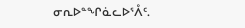ᓂᕆᐅᓐᖏᓈᓚᐅᕐᐰᑦ.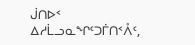ᒎᑎᐅᑉ ᐃᓱᒫᓗᓇᖏᑦᑐᒦᑎᑉᐰᑦ,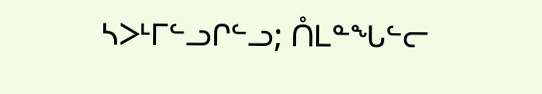ᓴᐳᒻᒥᓪᓗᒋᓪᓗ; ᑍᒪᓐᖓᓪᓕ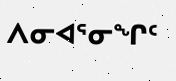ᐱᓂᐊᕐᓂᖏᑦ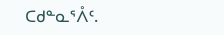ᑕᑯᓐᓇᕐᐰᑦ.